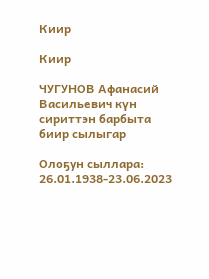Киир

Киир

ЧУГУНОВ Афанасий Васильевич күн сириттэн барбыта биир сылыгар

Олоҕун сыллара: 26.01.1938-23.06.2023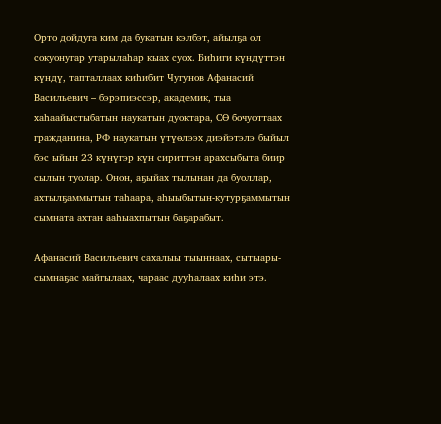Орто дойдуга ким да букатын кэлбэт, айылҕа ол сокуонугар утарылаһар кыах суох. Биһиги күндүттэн күндү, тапталлаах киһибит Чугунов Афанасий Васильевич – бэрэпиэссэр, академик, тыа хаһаайыстыбатын наукатын дуоктара, СӨ бочуоттаах гражданина, РФ наукатын үтүөлээх диэйэтэлэ быйыл бэс ыйын 23 күнүгэр күн сириттэн арахсыбыта биир сылын туолар. Онон, аҕыйах тылынан да буоллар, ахтылҕаммытын таһаара, аһыыбытын-кутурҕаммытын сымната ахтан ааһыахпытын баҕарабыт.

Афанасий Васильевич сахалыы тыыннаах, сытыары-сымнаҕас майгылаах, чараас дууһалаах киһи этэ.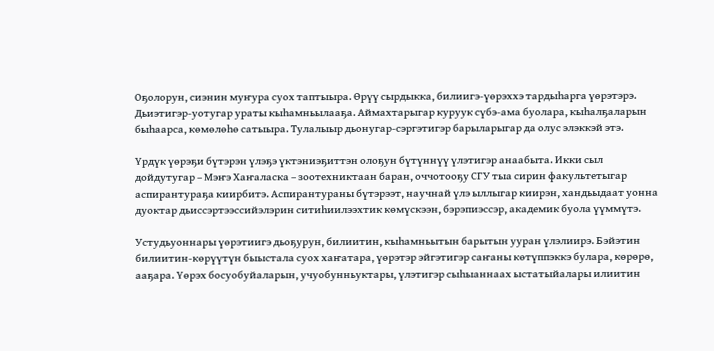Оҕолорун, сиэнин муҥура суох таптыыра. Өрүү сырдыкка, билиигэ-үөрэххэ тардыһарга үөрэтэрэ. Дьиэтигэр-уотугар ураты кыһамньылааҕа. Аймахтарыгар куруук сүбэ-ама буолара, кыһалҕаларын быһаарса, көмөлөһө сатыыра. Тулалыыр дьонугар-сэргэтигэр барыларыгар да олус элэккэй этэ.

Үрдүк үөрэҕи бүтэрэн үлэҕэ үктэниэҕиттэн олоҕун бүтүннүү үлэтигэр анаабыта. Икки сыл дойдутугар – Мэҥэ Хаҥаласка – зоотехниктаан баран, оччотооҕу СГУ тыа сирин факультетыгар аспирантураҕа киирбитэ. Аспирантураны бүтэрээт, научнай үлэ ыллыгар киирэн, хандьыдаат уонна дуоктар дьиссэртээссийэлэрин ситиһиилээхтик көмүскээн, бэрэпиэссэр, академик буола үүммүтэ.

Устудьуоннары үөрэтиигэ дьоҕурун, билиитин, кыһамньытын барытын ууран үлэлиирэ. Бэйэтин билиитин-көрүүтүн быыстала суох хаҥатара, үөрэтэр эйгэтигэр саҥаны көтүппэккэ булара, көрөрө, ааҕара. Үөрэх босуобуйаларын, учуобунньуктары, үлэтигэр сыһыаннаах ыстатыйалары илиитин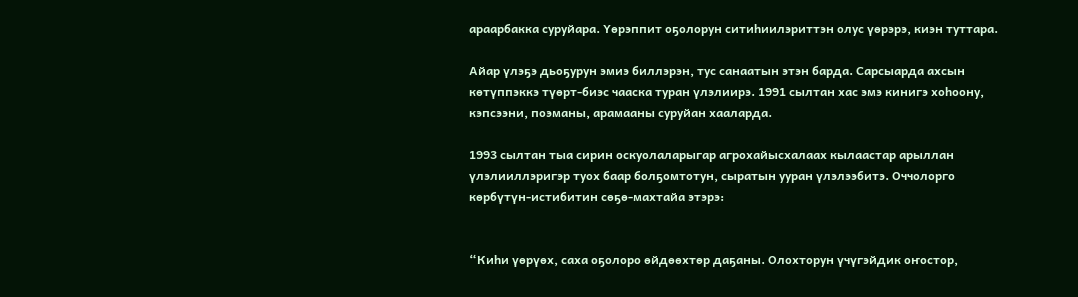араарбакка суруйара. Үөрэппит оҕолорун ситиһиилэриттэн олус үөрэрэ, киэн туттара.

Айар үлэҕэ дьоҕурун эмиэ биллэрэн, тус санаатын этэн барда. Сарсыарда ахсын көтүппэккэ түөрт-биэс чааска туран үлэлиирэ. 1991 сылтан хас эмэ кинигэ хоһоону, кэпсээни, поэманы, арамааны суруйан хааларда.

1993 сылтан тыа сирин оскуолаларыгар агрохайысхалаах кылаастар арыллан үлэлииллэригэр туох баар болҕомтотун, сыратын ууран үлэлээбитэ. Оччолорго көрбүтүн-истибитин сөҕө-махтайа этэрэ:


“Киһи үөрүөх, саха оҕолоро өйдөөхтөр даҕаны. Олохторун үчүгэйдик оҥостор,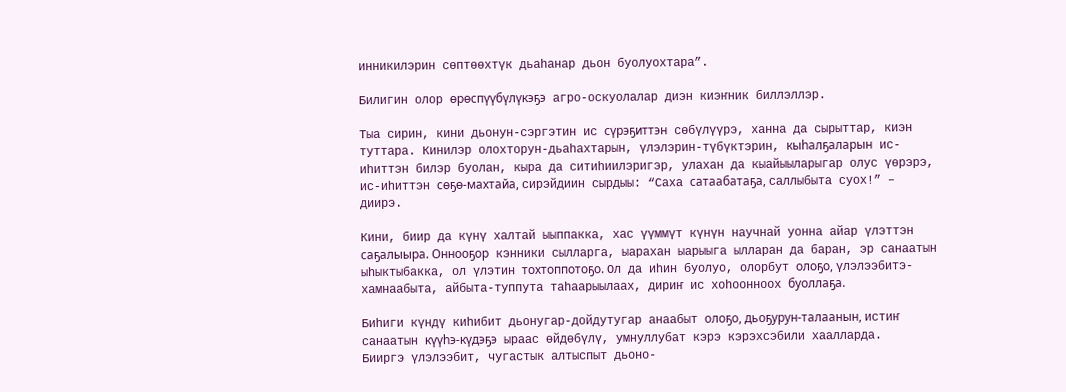инникилэрин сөптөөхтүк дьаһанар дьон буолуохтара”.

Билигин олор өрөспүүбүлүкэҕэ агро-оскуолалар диэн киэҥник биллэллэр.

Тыа сирин, кини дьонун-сэргэтин ис сүрэҕиттэн сөбүлүүрэ, ханна да сырыттар, киэн туттара. Кинилэр олохторун-дьаһахтарын, үлэлэрин-түбүктэрин, кыһалҕаларын ис-иһиттэн билэр буолан, кыра да ситиһиилэригэр, улахан да кыайыыларыгар олус үөрэрэ, ис-иһиттэн сөҕө-махтайа, сирэйдиин сырдыы: “Саха сатаабатаҕа, саллыбыта суох!” – диирэ.

Кини, биир да күнү халтай ыыппакка, хас үүммүт күнүн научнай уонна айар үлэттэн саҕалыыра. Оннооҕор кэнники сылларга, ыарахан ыарыыга ылларан да баран, эр санаатын ыһыктыбакка, ол үлэтин тохтоппотоҕо. Ол да иһин буолуо, олорбут олоҕо, үлэлээбитэ-хамнаабыта, айбыта-туппута таһаарыылаах, дириҥ ис хоһоонноох буоллаҕа.

Биһиги күндү киһибит дьонугар-дойдутугар анаабыт олоҕо, дьоҕурун-талаанын, истиҥ санаатын күүһэ-күдэҕэ ыраас өйдөбүлү, умнуллубат кэрэ кэрэхсэбили хаалларда.
Бииргэ үлэлээбит, чугастык алтыспыт дьоно-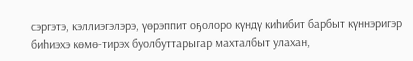сэргэтэ, кэллиэгэлэрэ, үөрэппит оҕолоро күндү киһибит барбыт күннэригэр биһиэхэ көмө-тирэх буолбуттарыгар махталбыт улахан,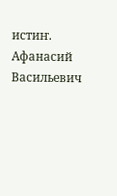истиҥ. Афанасий Васильевич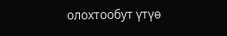олохтообут үтүө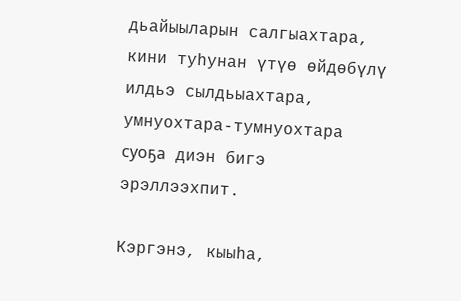дьайыыларын салгыахтара, кини туһунан үтүө өйдөбүлү илдьэ сылдьыахтара, умнуохтара-тумнуохтара суоҕа диэн бигэ эрэллээхпит.

Кэргэнэ, кыыha,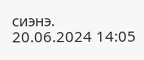сиэнэ.
20.06.2024 14:05